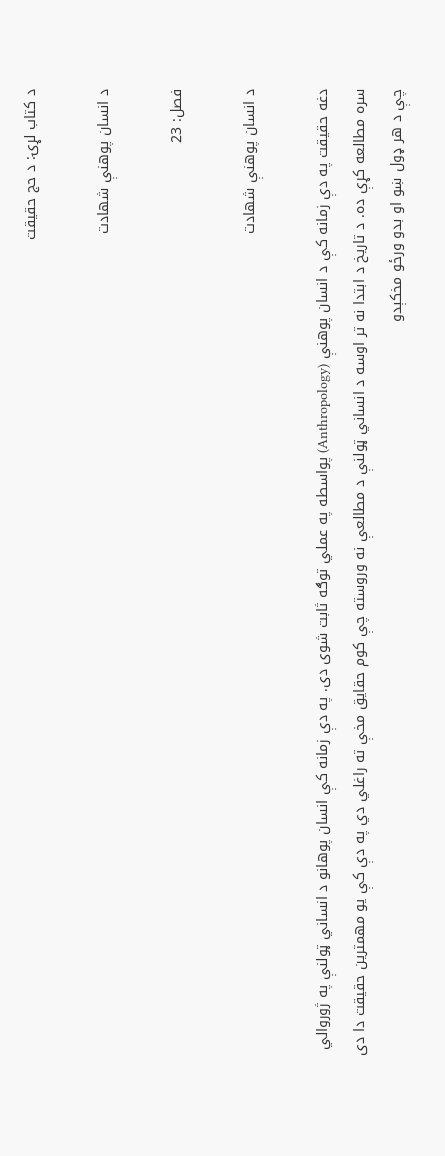د کتاب لړۍ: د حج حقيقت

د انسان پوهنې شهادت

فصل: 23

د انسان پوهنې شهادت

دغه حقیقت په دې زمانه کې د انسان پوهنې (Anthropology) پواسطه په عملي توګه ثابت شوی دی. په دې زمانه کې انسان پوهانو د انساني ټولنې په ژوروالي سره مطالعه کړې ده. د تاریخ د ابتدا نه تر اوسه د انساني ټولنې د مطالعې نه وروسته چې کوم حقایق مخې ته راغلي دي په دې کې یو مهمترین حقیقت دا دی چې د هر ډول ښو او بدو ورځو مخکېدو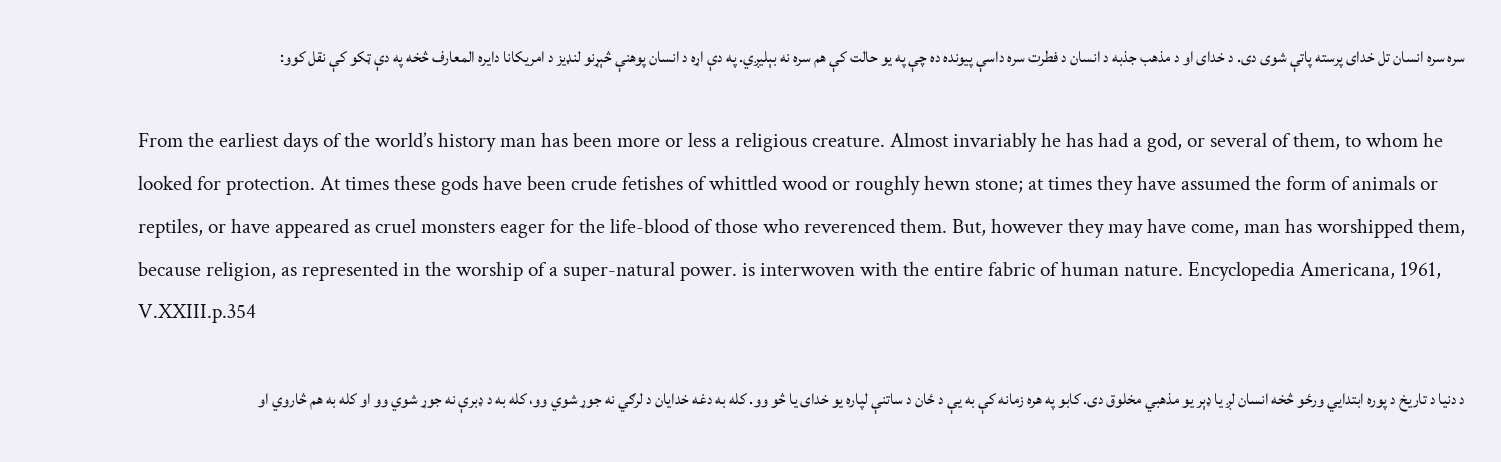سره سره انسان تل خدای پرسته پاتې شوی دی. د خدای او د مذهب جذبه د انسان د فطرت سره داسې پیونده ده چې په یو حالت کې هم سره نه بېلیږي. په دې اړه د انسان پوهنې څېړنو لنډیز د امریکانا دایره المعارف څخه په دې ټکو کې نقل کوو:

From the earliest days of the world’s history man has been more or less a religious creature. Almost invariably he has had a god, or several of them, to whom he looked for protection. At times these gods have been crude fetishes of whittled wood or roughly hewn stone; at times they have assumed the form of animals or reptiles, or have appeared as cruel monsters eager for the life-blood of those who reverenced them. But, however they may have come, man has worshipped them, because religion, as represented in the worship of a super-natural power. is interwoven with the entire fabric of human nature. Encyclopedia Americana, 1961, V.XXIII.p.354

د دنیا د تاریخ د پوره ابتدايي ورځو څخه انسان لږ یا ډېر یو مذهبي مخلوق دی. کابو په هره زمانه کې به یې د ځان د ساتنې لپاره یو خدای یا څو وو. کله به دغه خدایان د لرګي نه جوړ شوي وو، کله به د ډبرې نه جوړ شوي وو او کله به هم څاروي او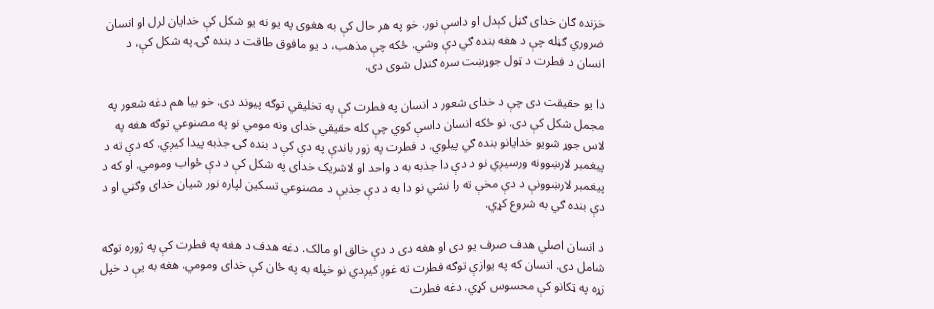خزنده ګان خدای ګڼل کېدل او داسې نور. خو په هر حال کې به هغوی په یو نه یو شکل کې خدایان لرل او انسان ضروري ګڼله چې د هغه بنده ګي دې وشي. ځکه چې مذهب، د یو مافوق طاقت د بنده ګۍ په شکل کې، د انسان د فطرت د ټول جوړښت سره ګنډل شوی دی.

دا یو حقیقت دی چې د خدای شعور د انسان په فطرت کې په تخلیقي توګه پیوند دی. خو بیا هم دغه شعور په مجمل شکل کې دی. نو ځکه انسان داسې کوي چې کله حقیقي خدای ونه مومي نو په مصنوعي توګه هغه په لاس جوړ شویو خدایانو بنده ګي پیلوي. د فطرت په زور باندې په دې کې د بنده ګۍ جذبه پیدا کیږي. که دې ته د پیغمبر لارښوونه ورسیږي نو د دې دا جذبه به د واحد او لاشریک خدای په شکل کې د دې ځواب ومومي. او که د پیغمبر لارښوونې د دې مخې ته را نشي نو دا به د دې جذبې د مصنوعي تسکین لپاره نور شیان خدای وګڼي او د دې بنده ګي به شروع کړي.

د انسان اصلي هدف صرف یو دی او هغه دی د دې خالق او مالک. دغه هدف د هغه په فطرت کې په ژوره توګه شامل دی. انسان که په یوازې توګه فطرت ته غوږ کیږدي نو خپله به په ځان کې خدای ومومي. هغه به یې د خپل زړه په ټکانو کې محسوس کړي. دغه فطرت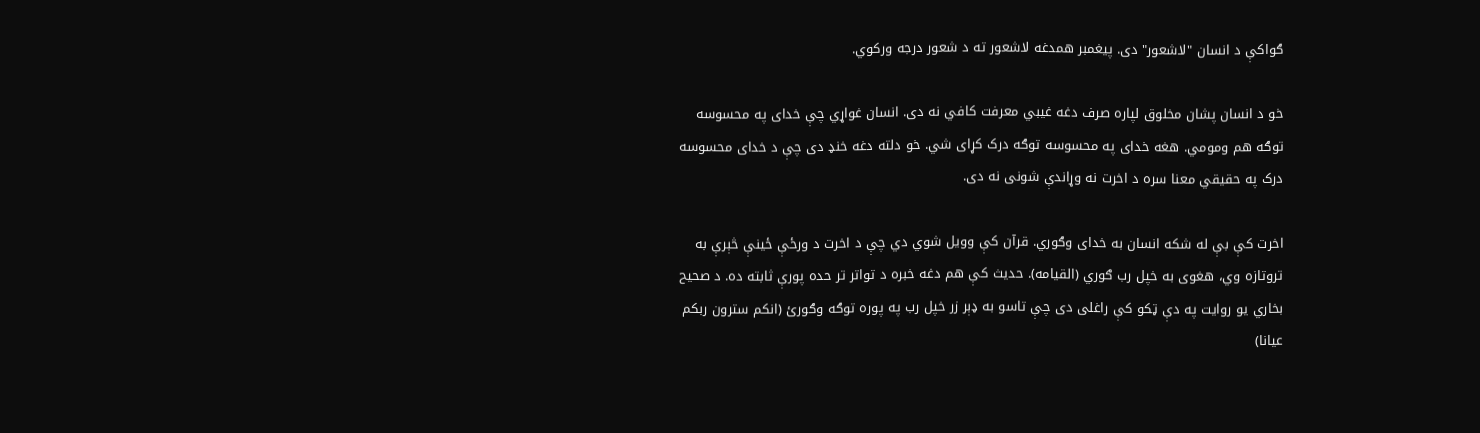ګواکې د انسان "لاشعور" دی. پیغمبر همدغه لاشعور ته د شعور درجه ورکوي.

خو د انسان پشان مخلوق لپاره صرف دغه غیبي معرفت کافي نه دی. انسان غواړي چې خدای په محسوسه توګه هم ومومي. هغه خدای په محسوسه توګه درک کړای شي. خو دلته دغه خنډ دی چې د خدای محسوسه درک په حقیقي معنا سره د اخرت نه وړاندې شونی نه دی.

اخرت کې بې له شکه انسان به خدای وګوري. قرآن کې وویل شوي دي چې د اخرت د ورځې ځینې څېرې به تروتازه وي، هغوی به خپل رب ګوري (القیامه). حدیث کې هم دغه خبره د تواتر تر حده پورې ثابته ده. د صحیح بخاري یو روایت په دې ټکو کې راغلی دی چې تاسو به ډېر زر خپل رب په پوره توګه وګورئ (انکم سترون ربکم عیانا)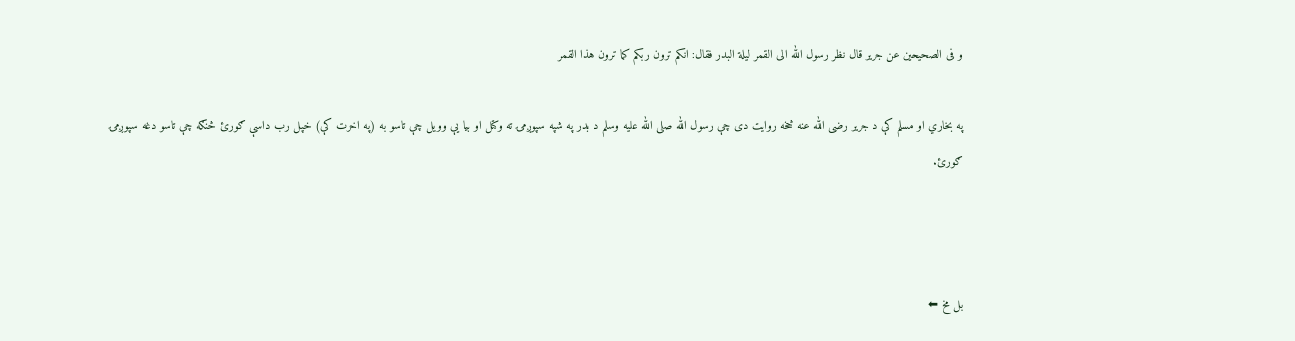و فی الصحیحین عن جریر قال نظر رسول الله الی القمر لیلة البدر فقال: انكم ترون ربكم كما ترون هذا القمر

په بخاري او مسلم کې د جریر رضی الله عنه څخه روایت دی چې رسول الله صلى الله عليه وسلم د بدر په شپه سپوږمۍ ته وکتل او بیا یې وویل چې تاسو به (په اخرت کې) خپل رب داسې ګورئ څنګه چې تاسو دغه سپوږمۍ ګورئ.



بل مخ ⬅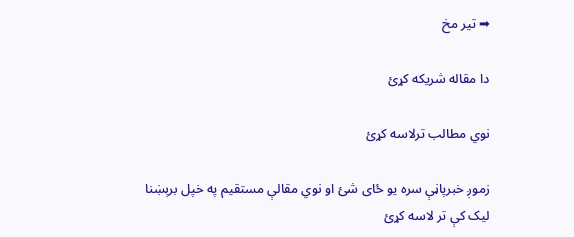➡ تیر مخ

دا مقاله شریکه کړئ

نوي مطالب ترلاسه کړئ

زموږ خبرپاڼې سره یو ځای شئ او نوي مقالې مستقیم په خپل برېښنا لیک کې تر لاسه کړئ